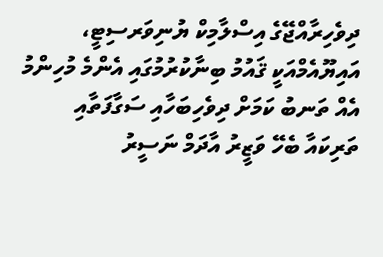ދިވެހިރާއްޖޭގެ އިސްލާމިކް ޔުނިވަރސިޓީ، އައިޔޫއެމްއަކީ ޤައުމު ބިނާކުރުމުގައި އެންމެ މުހިންމު އެއް ތަނބު ކަމަށް ދިވެހިބަހާއި ސަގާފަތާއި ތަރިކައާ ބެހޭ ވަޒީރު އާދަމް ނަސީރު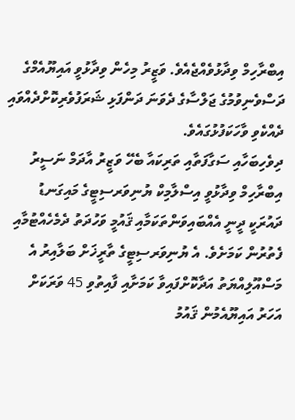އިބްރާހިމް ވިދާޅުވެއްޖެއެވެ. ވަޒީރު މިހެން ވިދާޅުވީ އައިޔޫއެމްގެ ދަސްވެނިވުމުގެ ޖަލްސާގެ ދެވަނަ ދަންފަޅި ޝަރަފުވެރިކޮށްދެއްވައި ދެއްކެވި ވާހަކަފުޅުގައެވެ.
ދިވެހިބަހާއި ސަގާފަތާއި ތަރިކައާ ބެހޭ ވަޒީރު އާދަމް ނަސީރު އިބްރާހިމް ވިދާޅުވީ އިސްލާމިކް ޔުނިވަރސިޓީގެ މައިގަނޑު ދައުރަކީ ދީނީ އެއްބައިވަންތަކަމާއި ޤައުމީ ވަހުދަތު ދެމެހެއްޓުމާއި ފެތުރުން ކަމަށެވެ. އެ ޔުނިވަރސިޓީގެ ތާރީޚަށް ބަލާއިރު އެ މަސްއޫލިއްޔަތު އަދާކޮށްފައިވާ ކަމަށާއި ފާއިތުވި 45 ވަރަކަށް އަހަރު އައިޔޫއެމުން ޤައުމު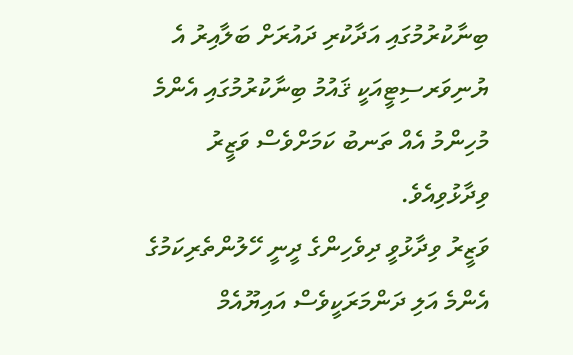ބިނާކުރުމުގައި އަދާކުރި ދައުރަށް ބަލާއިރު އެ ޔުނިވަރސިޓީއަކީ ޤައުމު ބިނާކުރުމުގައި އެންމެ މުހިންމު އެއް ތަނބު ކަމަށްވެސް ވަޒީރު ވިދާޅުވިއެވެ.
ވަޒީރު ވިދާޅުވީ ދިވެހިންގެ ދީނީ ހޭލުންތެރިކަމުގެ އެންމެ އަލި ދަންމަރަކީވެސް އައިޔޫއެމް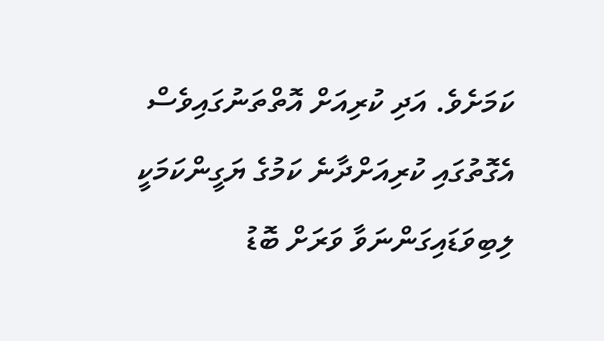ކަމަށެވެ. އަދި ކުރިއަށް އޮތްތަނުގައިވެސް އެގޮތުގައި ކުރިއަށްދާނެ ކަމުގެ ޔަގީންކަމަކީ ލިބިވަޑައިގަންނަވާ ވަރަށް ބޮޑު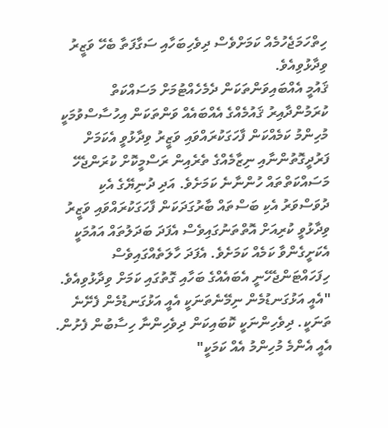ހިތްހަމަޖެހުމެއް ކަމަށްވެސް ދިވެހިބަހާއި ސަގާފަތާ ބެހޭ ވަޒީރު ވިދާޅުވިއެވެ.
ޤައުމީ އެއްބައިވަންތަކަން ދެމެހެއްޓުމަށް މަސައްކަތް ކުރަމުންދާއިރު ޤައުމެއްގެ އެއްބައެއް ވަންތަކަން އިހުސާސްވުމަކީ މުހިންމު ކަމެއްކަން ފާހަގަކުރައްވައި ވަޒީރު ވިދާޅުވީ އެކަމަށް ފަރުދީގޮތުންނާއި ނިޒާމެއްގެ ތެރެއިން ރަސްމީކޮށް ކުރަންޖެހޭ މަސައްކަތްތައް ހުންނާނެ ކަމަށެވެ. އަދި ދުނިޔޭގެ އެކި ދުވަސްވަރު އެކި ބަސްތައް ބާރުގަދަކަން ފާހަގަކުރައްވައި ވަޒީރު ވިދާޅުވީ ކުރިއަށް އޮތްތަނުގައިވެސް އެފަދަ ބަދަލުތައް އައުމަކީ އެކަށީގެންވާ ކަމެއް ކަމަށެވެ. އެފަދަ ހާލަތެއްގައިވެސް ހިފަހައްޓަންޖެހޭނީ އެބައެއްގެ ބަހާއި ގޮތުގައި ކަމަށް ވިދާޅުވިއެވެ.
"އެއީ އަޅުގަނޑުމެން ނިމޭނެތަނަކީ އެއީ އަޅުގަނޑުމެން ފެށޭނެ ތަނަކީ. ދިވެހިންނަކީ ކޮބައިކަން ދިވެހިންނާ ހިސާބުން ފެށުން. އެއީ އެންމެ މުހިންމު އެއް ކަމަކީ"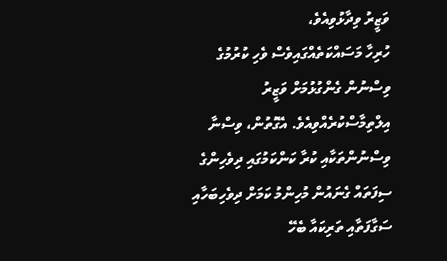ވަޒީރު ވިދާޅުވިއެވެ،
ހުރިހާ މަސައްކަތެއްގައިވެސް ވެހި ކުރުމުގެ ވިސްނުން ގެންގުޅުމަށް ވަޒީރު އިލްތިމާސްކުރެއްވިއެވެ. އެގޮތުން، ވިސްނާ ވިސްނުންތަކާއި ކުރާ ކަންކަމުގައި ދިވެހިންގެ ސިފަތައް ގެނައުން މުހިންމު ކަމަށް ދިވެހިބަހާއި ސަގާފަތާއި ތަރިކައާ ބެހޭ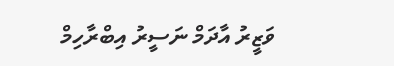ވަޒީރު އާދަމް ނަސީރު އިބްރާހިމް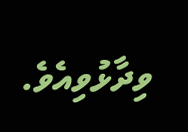ވިދާޅުވިއެވެ.